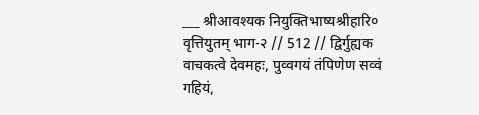___ श्रीआवश्यक नियुक्तिभाष्यश्रीहारि० वृत्तियुतम् भाग-२ // 512 // द्विर्गुह्यक वाचकत्वे देवमहः, पुव्वगयं तंपिणेण सव्वं गहियं,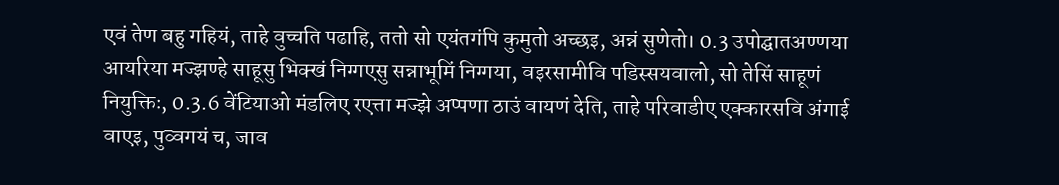एवं तेण बहु गहियं, ताहे वुच्चति पढाहि, ततो सो एयंतगंपि कुमुतो अच्छइ, अन्नं सुणेतो। 0.3 उपोद्घातअण्णया आयरिया मज्झण्हे साहूसु भिक्खं निग्गएसु सन्नाभूमिं निग्गया, वइरसामीवि पडिस्सयवालो, सो तेसिं साहूणं नियुक्तिः, 0.3.6 वेंटियाओ मंडलिए रएत्ता मज्झे अप्पणा ठाउं वायणं देति, ताहे परिवाडीए एक्कारसवि अंगाई वाएइ, पुव्वगयं च, जाव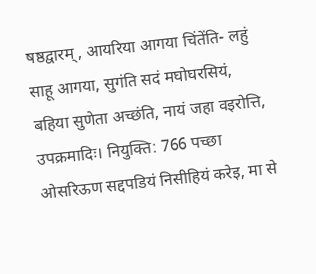षष्ठद्वारम्, आयरिया आगया चिंतेंति- लहुं साहू आगया, सुगंति सदं मघोघरसियं, बहिया सुणेता अच्छंति, नायं जहा वइरोत्ति, उपक्रमादिः। नियुक्ति: 766 पच्छा ओसरिऊण सद्दपडियं निसीहियं करेइ, मा से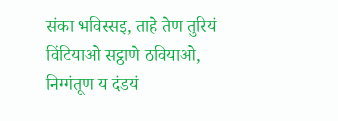संका भविस्सइ, ताहे तेण तुरियं विंटियाओ सट्ठाणे ठवियाओ, निग्गंतूण य दंडयं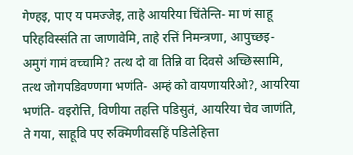गेण्हइ, पाए य पमज्जेइ, ताहे आयरिया चिंतेन्ति- मा णं साहू परिहविस्संति ता जाणावेमि, ताहे रत्तिं निमन्त्रणा, आपुच्छइ- अमुगं गामं वच्चामि? तत्थ दो वा तिन्नि वा दिवसे अच्छिस्सामि, तत्थ जोगपडिवण्णगा भणंति- अम्हं को वायणायरिओ?, आयरिया भणंति- वइरोत्ति, विणीया तहत्ति पडिसुतं, आयरिया चेव जाणंति, ते गया, साहूवि पए रुक्मिणीवसहिं पडिलेहित्ता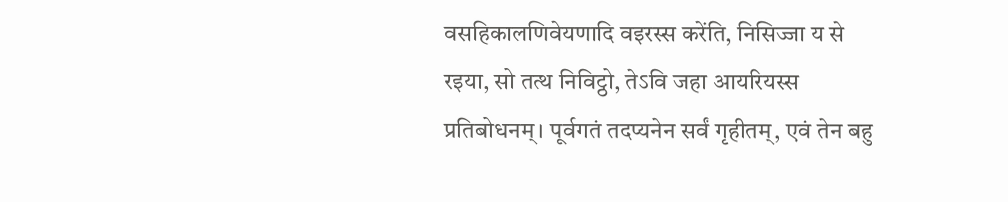वसहिकालणिवेयणादि वइरस्स करेंति, निसिज्जा य से रइया, सो तत्थ निविट्ठो, तेऽवि जहा आयरियस्स प्रतिबोधनम्। पूर्वगतं तदप्यनेन सर्वं गृहीतम्, एवं तेन बहु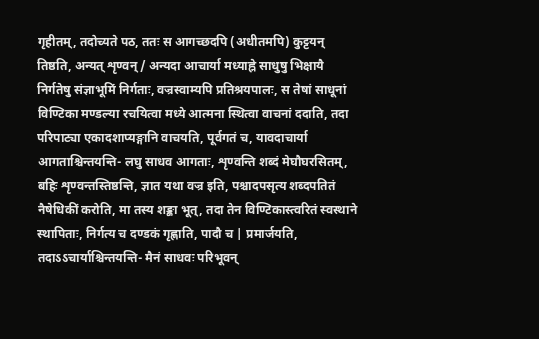गृहीतम्, तदोच्यते पठ, ततः स आगच्छदपि (अधीतमपि) कुट्टयन् तिष्ठति, अन्यत् शृण्वन् / अन्यदा आचार्या मध्याह्ने साधुषु भिक्षायै निर्गतेषु संज्ञाभूमिं निर्गताः, वज्रस्वाम्यपि प्रतिश्रयपालः, स तेषां साधूनां विण्टिका मण्डल्या रचयित्वा मध्ये आत्मना स्थित्वा वाचनां ददाति, तदा परिपाट्या एकादशाप्यङ्गानि वाचयति, पूर्वगतं च, यावदाचार्या आगताश्चिन्तयन्ति- लघु साधव आगताः, शृण्वन्ति शब्दं मेघौघरसितम्, बहिः शृण्वन्तस्तिष्ठन्ति, ज्ञात यथा वज्र इति, पश्चादपसृत्य शब्दपतितं नैषेधिकीं करोति, मा तस्य शङ्का भूत्, तदा तेन विण्टिकास्त्वरितं स्वस्थाने स्थापिताः, निर्गत्य च दण्डकं गृह्णाति, पादौ च | प्रमार्जयति, तदाऽऽचार्याश्चिन्तयन्ति- मैनं साधवः परिभूवन्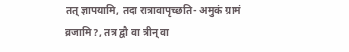तत् ज्ञापयामि, तदा रात्रावापृच्छति- अमुकं ग्रामं व्रजामि?, तत्र द्वौ वा त्रीन् वा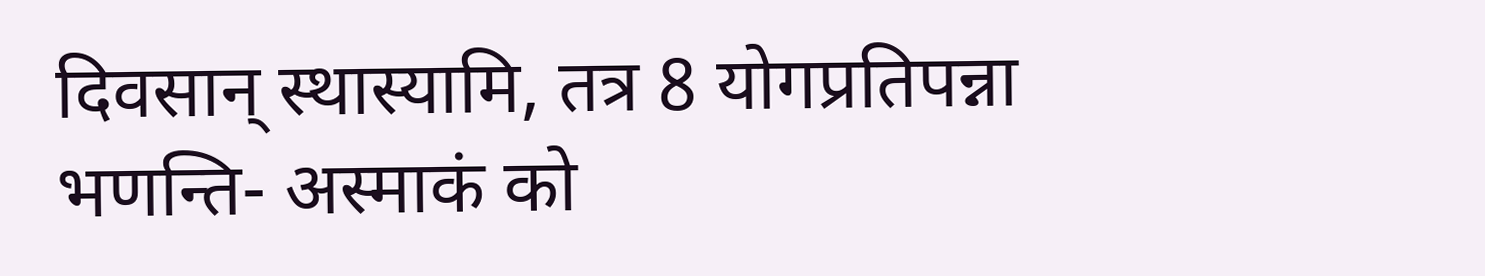दिवसान् स्थास्यामि, तत्र 8 योगप्रतिपन्ना भणन्ति- अस्माकं को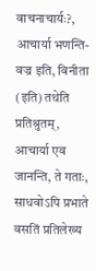वाचनाचार्यः?, आचार्या भणन्ति- वज्र इति, विनीता (इति) तथेति प्रतिश्रुतम्, आचार्या एव जानन्ति, ते गताः, साधवोऽपि प्रभाते वसतिं प्रतिलेख्य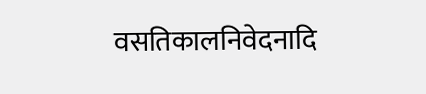वसतिकालनिवेदनादि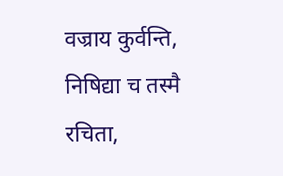वज्राय कुर्वन्ति, निषिद्या च तस्मै रचिता,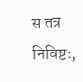स तत्र निविष्टः,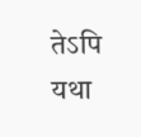तेऽपि यथा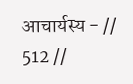आचार्यस्य - // 512 //